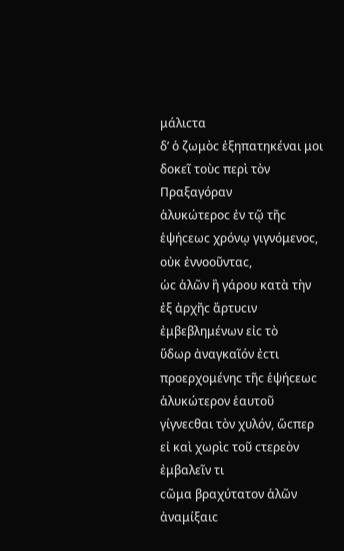μάλιϲτα
δ’ ὁ ζωμὸϲ ἐξηπατηκέναι μοι δοκεῖ τοὺϲ περὶ τὸν Πραξαγόραν
ἁλυκώτεροϲ ἐν τῷ τῆϲ ἑψήϲεωϲ χρόνῳ γιγνόμενοϲ, οὐκ ἐννοοῦνταϲ,
ὡϲ ἁλῶν ἢ γάρου κατὰ τὴν ἐξ ἀρχῆϲ ἄρτυϲιν ἐμβεβλημένων εἰϲ τὸ
ὕδωρ ἀναγκαῖόν ἐϲτι προερχομένηϲ τῆϲ ἑψήϲεωϲ ἁλυκώτερον ἑαυτοῦ
γίγνεϲθαι τὸν χυλόν, ὥϲπερ εἰ καὶ χωρὶϲ τοῦ ϲτερεὸν ἐμβαλεῖν τι
ϲῶμα βραχύτατον ἁλῶν ἀναμίξαιϲ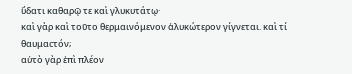ὕδατι καθαρῷ τε καὶ γλυκυτάτῳ·
καὶ γὰρ καὶ τοῦτο θερμαινόμενον ἁλυκώτερον γίγνεται. καὶ τί θαυμαϲτόν;
αὐτὸ γὰρ ἐπὶ πλέον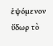ἑψόμενον ὕδωρ τὸ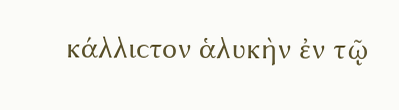κάλλιϲτον ἁλυκὴν ἐν τῷ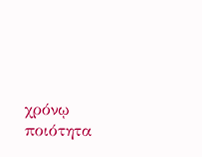χρόνῳ ποιότητα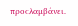προϲλαμβάνει.